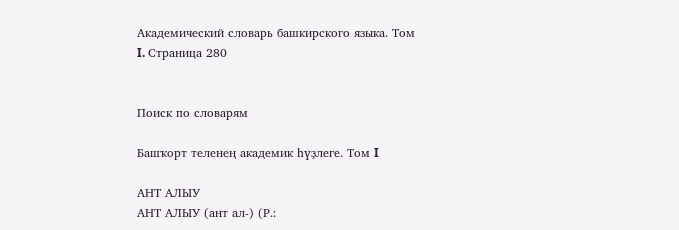Академический словарь башкирского языка. Том I. Страница 280


Поиск по словарям

Башҡорт теленең академик һүҙлеге. Том I

АНТ АЛЫУ
АНТ АЛЫУ (ант ал-) (Р.: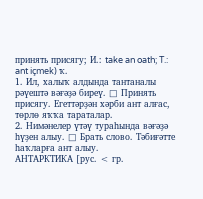принять присягу; И.: take an oath; T.: ant içmek) ҡ.
1. Ил, халыҡ алдында тантаналы рәүештә вәғәҙә биреү. □ Принять присягу. Егеттәрҙән хәрби ант алғас, төрлө яҡҡа тараталар.
2. Нимәнелер үтәү тураһында вәғәҙә һүҙен алыу. □ Брать слово. Тәбиғәтте һаҡларға ант алыу.
АНТАРКТИКА [рус. < гр.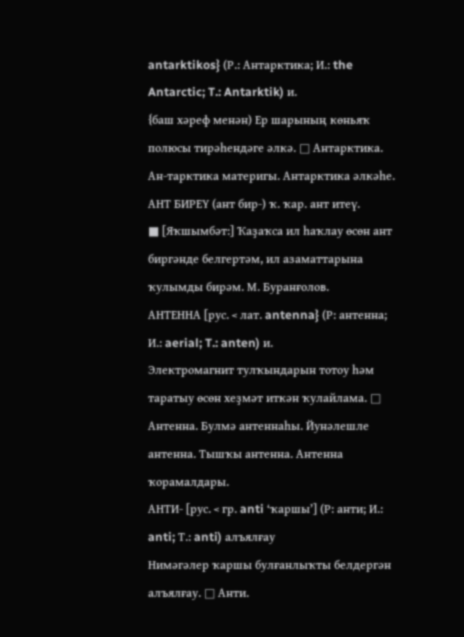antarktikos} (Р.: Антарктика; И.: the Antarctic; T.: Antarktik) и.
{баш хәреф менән) Ер шарының көньяҡ полюсы тирәһендәге әлкә. □ Антарктика. Ан-тарктика материгы. Антарктика әлкәһе.
АНТ БИРЕҮ (ант бир-) ҡ. ҡар. ант итеү.
■ [Яҡшымбәт:] Ҡаҙаҡса ил һаҡлау өсөн ант биргәнде белгертәм, ил азаматтарына ҡулымды бирәм. М. Буранғолов.
АНТЕННА [рус. < лат. antenna} (Р: антенна; И.: aerial; T.: anten) и.
Электромагнит тулҡындарын тотоу һәм таратыу өсөн хеҙмәт иткән ҡулайлама. □ Антенна. Булмә антеннаһы. Йунәлешле антенна. Тышҡы антенна. Антенна ҡорамалдары.
АНТИ- [рус. < гр. anti ‘ҡаршы’] (Р: анти; И.: anti; Т.: anti) алъялғау
Нимәгәлер ҡаршы булғанлыҡты белдергән алъялғау. □ Анти.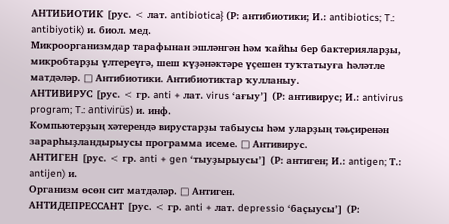АНТИБИОТИК [рус. < лат. antibiotica} (Р: антибиотики; И.: antibiotics; T.: antibiyotik) и. биол. мед.
Микроорганизмдар тарафынан эшләнгән һәм ҡайһы бер бактерияларҙы, микробтарҙы үлтереүгә, шеш күҙәнәктәре үҫешен туҡтатыуға һәләтле матдәләр. □ Антибиотики. Антибиотиктар ҡулланыу.
АНТИВИРУС [рус. < гр. anti + лат. virus ‘ағыу’] (Р: антивирус; И.: antivirus program; T.: antivirüs) и. инф.
Компьютерҙың хәтерендә вирустарҙы табыусы һәм уларҙың тәьҫиренән зарарһыҙландырыусы программа исеме. □ Антивирус.
АНТИГЕН [рус. < гр. anti + gen ‘тыуҙырыусы’] (Р: антиген; И.: antigen; Т.: antijen) и.
Организм өсөн сит матдәләр. □ Антиген.
АНТИДЕПРЕССАНТ [рус. < гр. anti + лат. depressio ‘баҫыусы’] (Р: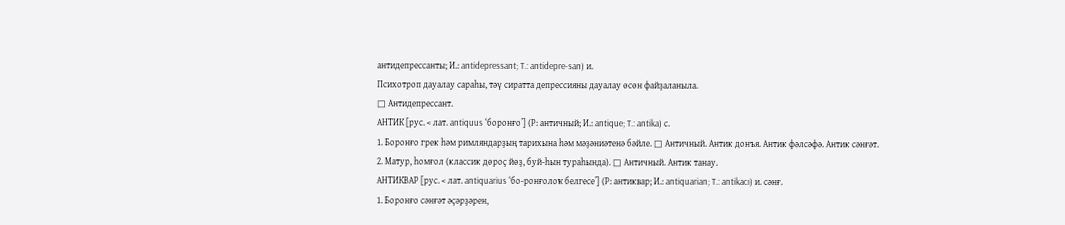антидепрессанты; И.: antidepressant; T.: antidepre-san) и.
Психотроп дауалау сараһы, тәү сиратта депрессияны дауалау өсөн файҙаланыла.
□ Антидепрессант.
АНТИК [рус. < лат. antiquus ‘боронғо’] (Р: античный; И.: antique; T.: antika) с.
1. Боронғо грек һәм римляндарҙың тарихына һәм мәҙәниәтенә бәйле. □ Античный. Антик донъя. Антик фәлсәфә. Антик сәнғәт.
2. Матур, һомғол (классик дөроҫ йөҙ, буй-һын тураһында). □ Античный. Антик танау.
АНТИКВАР [рус. < лат. antiquarius ‘бо-ронғолоҡ белгесе’] (Р: антиквар; И.: antiquarian; T.: antikacı) и. сәнғ.
1. Боронғо сәнғәт әҫәрҙәрен,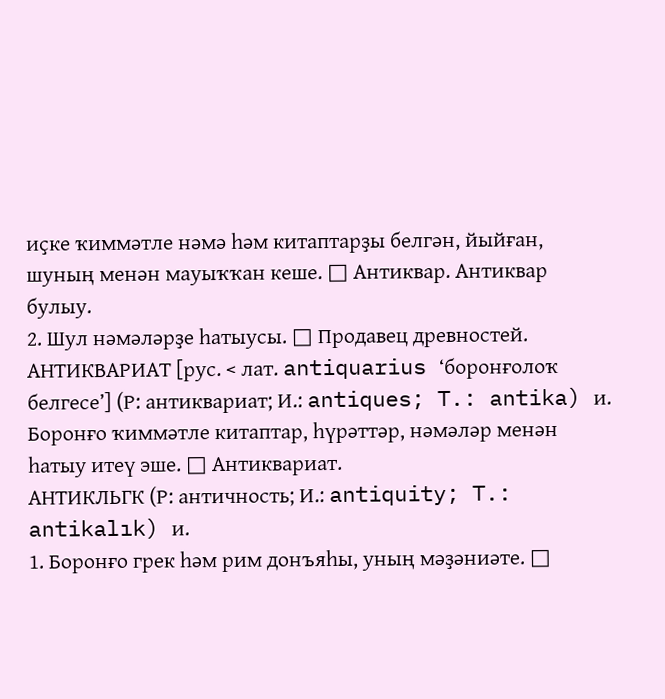иҫке ҡиммәтле нәмә һәм китаптарҙы белгән, йыйған, шуның менән мауыҡҡан кеше. □ Антиквар. Антиквар булыу.
2. Шул нәмәләрҙе һатыусы. □ Продавец древностей.
АНТИКВАРИАТ [рус. < лат. antiquarius ‘боронғолоҡ белгесе’] (Р: антиквариат; И.: antiques; T.: antika) и.
Боронғо ҡиммәтле китаптар, һүрәттәр, нәмәләр менән һатыу итеү эше. □ Антиквариат.
АНТИКЛЬГК (Р: античность; И.: antiquity; T.: antikalık) и.
1. Боронғо грек һәм рим донъяһы, уның мәҙәниәте. □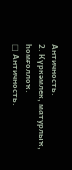Античность.
2. Күркәмлек, матурлыҡ, һомғоллоҡ.
□ Античность.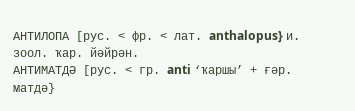АНТИЛОПА [рус. < фр. < лат. anthalopus} и. зоол. ҡар. йәйрән.
АНТИМАТДӘ [рус. < гр. anti ‘ҡаршы’ + ғәр. матдә}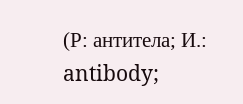(Р: антитела; И.: antibody;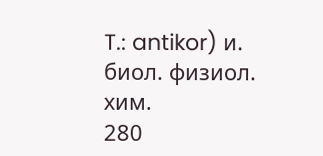T.: antikor) и. биол. физиол. хим.
280